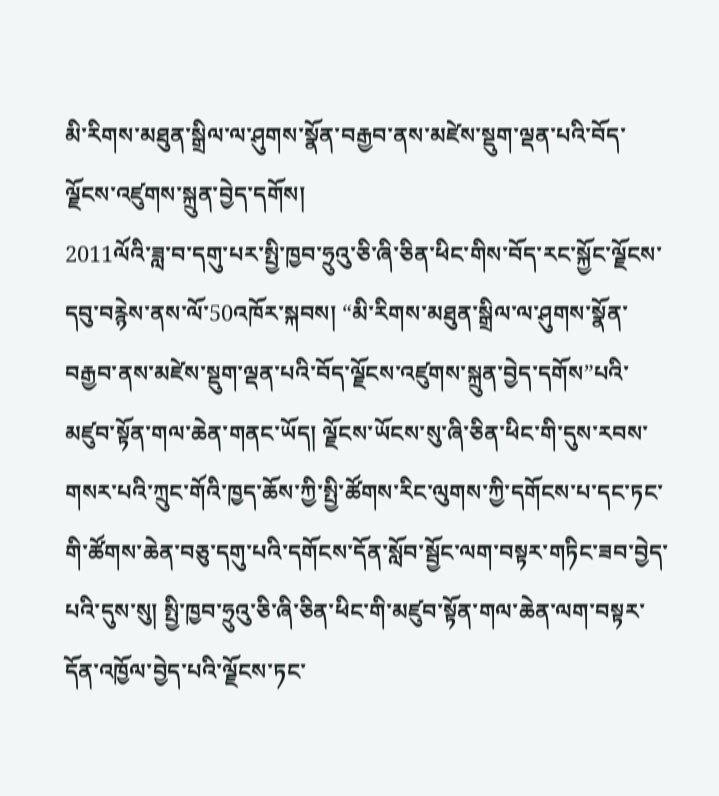མི་རིགས་མཐུན་སྒྲིལ་ལ་ཤུགས་སྣོན་བརྒྱབ་ནས་མཛེས་སྡུག་ལྡན་པའི་བོད་ལྗོངས་འཛུགས་སྐྲུན་བྱེད་དགོས།
2011ལོའི་ཟླ་བ་དགུ་པར་སྤྱི་ཁྱབ་ཧྲུའུ་ཅི་ཞི་ཅིན་ཕིང་གིས་བོད་རང་སྐྱོང་ལྗོངས་དབུ་བརྙེས་ནས་ལོ་50འཁོར་སྐབས། “མི་རིགས་མཐུན་སྒྲིལ་ལ་ཤུགས་སྣོན་བརྒྱབ་ནས་མཛེས་སྡུག་ལྡན་པའི་བོད་ལྗོངས་འཛུགས་སྐྲུན་བྱེད་དགོས”པའི་མཛུབ་སྟོན་གལ་ཆེན་གནང་ཡོད། ལྗོངས་ཡོངས་སུ་ཞི་ཅིན་ཕིང་གི་དུས་རབས་གསར་པའི་ཀྲུང་གོའི་ཁྱད་ཆོས་ཀྱི་སྤྱི་ཚོགས་རིང་ལུགས་ཀྱི་དགོངས་པ་དང་ཏང་གི་ཚོགས་ཆེན་བཅུ་དགུ་པའི་དགོངས་དོན་སློབ་སྦྱོང་ལག་བསྟར་གཏིང་ཟབ་བྱེད་པའི་དུས་སུ། སྤྱི་ཁྱབ་ཧྲུའུ་ཅི་ཞི་ཅིན་ཕིང་གི་མཛུབ་སྟོན་གལ་ཆེན་ལག་བསྟར་དོན་འཁྱོལ་བྱེད་པའི་ལྗོངས་ཏང་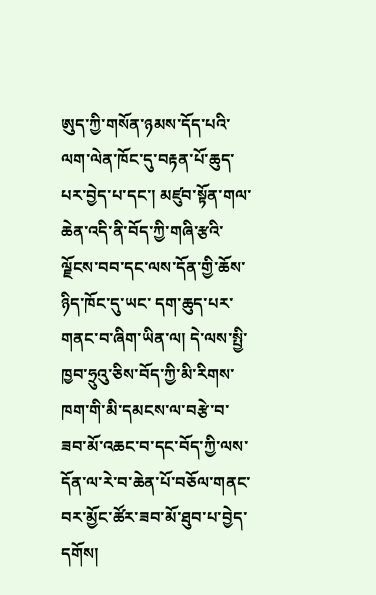ཨུད་ཀྱི་གསོན་ཉམས་དོད་པའི་ལག་ལེན་ཁོང་དུ་བརྟན་པོ་ཆུད་པར་བྱེད་པ་དང་། མཛུབ་སྟོན་གལ་ཆེན་འདི་ནི་བོད་ཀྱི་གཞི་རྩའི་ལྗོངས་བབ་དང་ལས་དོན་གྱི་ཆོས་ཉིད་ཁོང་དུ་ཡང་ དག་ཆུད་པར་གནང་བ་ཞིག་ཡིན་ལ། དེ་ལས་སྤྱི་ཁྱབ་ཧྲུའུ་ཅིས་བོད་ཀྱི་མི་རིགས་ཁག་གི་མི་དམངས་ལ་བརྩེ་བ་ཟབ་མོ་འཆང་བ་དང་བོད་ཀྱི་ལས་དོན་ལ་རེ་བ་ཆེན་པོ་བཅོལ་གནང་བར་མྱོང་ཚོར་ཟབ་མོ་ཐུབ་པ་བྱེད་དགོས།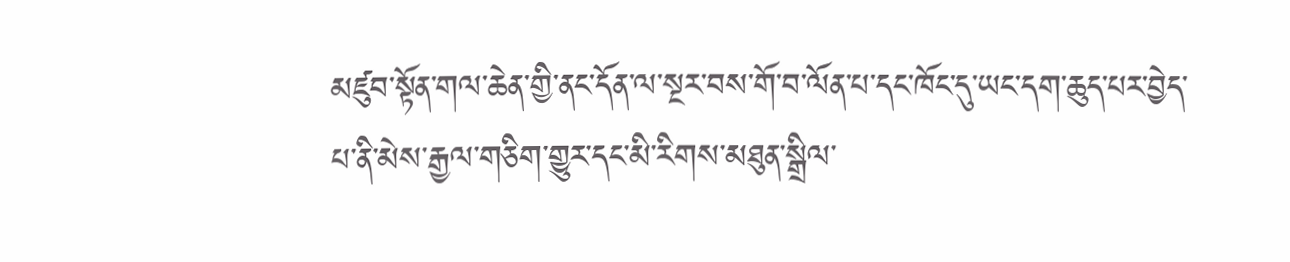མཛུབ་སྟོན་གལ་ཆེན་གྱི་ནང་དོན་ལ་སྔར་བས་གོ་བ་ལོན་པ་དང་ཁོང་དུ་ཡང་དག་ཆུད་པར་བྱེད་པ་ནི་མེས་རྒྱལ་གཅིག་གྱུར་དང་མི་རིགས་མཐུན་སྒྲིལ་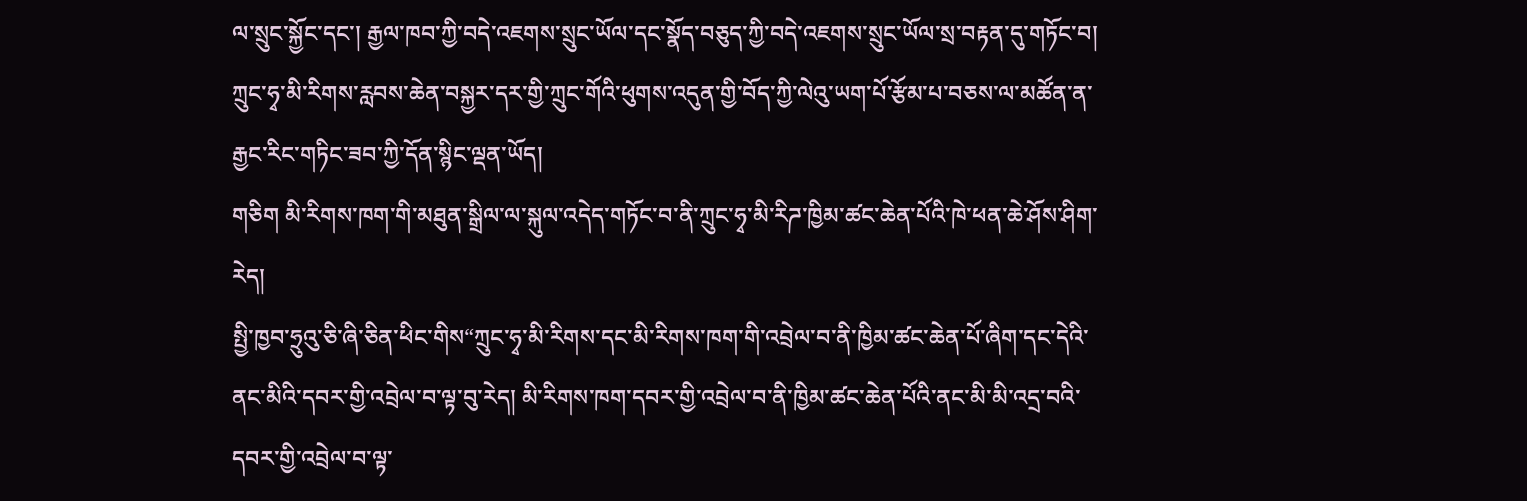ལ་སྲུང་སྐྱོང་དང་། རྒྱལ་ཁབ་ཀྱི་བདེ་འཇགས་སྲུང་ཡོལ་དང་སྣོད་བཅུད་ཀྱི་བདེ་འཇགས་སྲུང་ཡོལ་སྲ་བརྟན་དུ་གཏོང་བ། ཀྲུང་ཧྭ་མི་རིགས་རླབས་ཆེན་བསྐྱར་དར་གྱི་ཀྲུང་གོའི་ཕུགས་འདུན་གྱི་བོད་ཀྱི་ལེའུ་ཡག་པོ་རྩོམ་པ་བཅས་ལ་མཚོན་ན་རྒྱང་རིང་གཏིང་ཟབ་ཀྱི་དོན་སྙིང་ལྡན་ཡོད།
གཅིག མི་རིགས་ཁག་གི་མཐུན་སྒྲིལ་ལ་སྐུལ་འདེད་གཏོང་བ་ནི་ཀྲུང་ཧྭ་མི་རིཌ་ཁྱིམ་ཚང་ཆེན་པོའི་ཁེ་ཕན་ཆེ་ཤོས་ཤིག་རེད།
སྤྱི་ཁྱབ་ཧྲུའུ་ཅི་ཞི་ཅིན་ཕིང་གིས“ཀྲུང་ཧྭ་མི་རིགས་དང་མི་རིགས་ཁག་གི་འབྲེལ་བ་ནི་ཁྱིམ་ཚང་ཆེན་པོ་ཞིག་དང་དེའི་ནང་མིའི་དབར་གྱི་འབྲེལ་བ་ལྟ་བུ་རེད། མི་རིགས་ཁག་དབར་གྱི་འབྲེལ་བ་ནི་ཁྱིམ་ཚང་ཆེན་པོའི་ནང་མི་མི་འདྲ་བའི་དབར་གྱི་འབྲེལ་བ་ལྟ་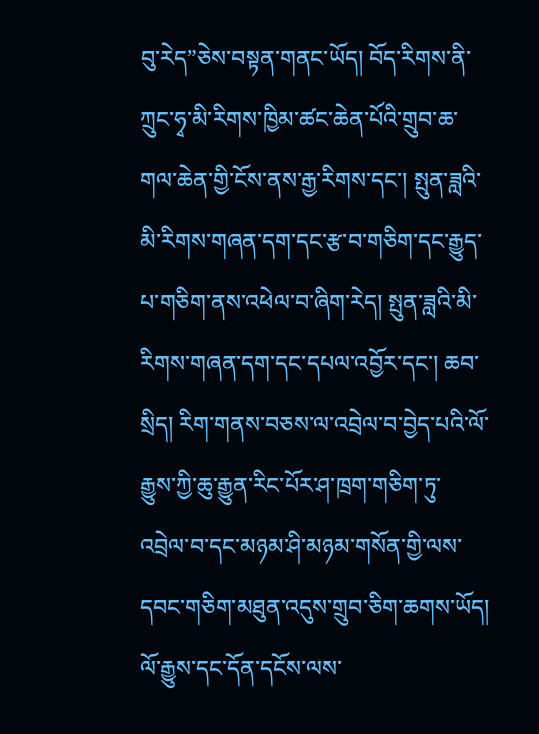བུ་རེད”ཅེས་བསྟན་གནང་ཡོད། བོད་རིགས་ནི་ཀྲུང་ཧྭ་མི་རིགས་ཁྱིམ་ཚང་ཆེན་པོའི་གྲུབ་ཆ་གལ་ཆེན་གྱི་ངོས་ནས་རྒྱ་རིགས་དང་། སྤུན་ཟླའི་མི་རིགས་གཞན་དག་དང་རྩ་བ་གཅིག་དང་རྒྱུད་པ་གཅིག་ནས་འཕེལ་བ་ཞིག་རེད། སྤུན་ཟླའི་མི་རིགས་གཞན་དག་དང་དཔལ་འབྱོར་དང་། ཆབ་སྲིད། རིག་གནས་བཅས་ལ་འབྲེལ་བ་བྱེད་པའི་ལོ་རྒྱུས་ཀྱི་ཆུ་རྒྱུན་རིང་པོར་ཤ་ཁྲག་གཅིག་ཏུ་འབྲེལ་བ་དང་མཉམ་ཤི་མཉམ་གསོན་གྱི་ལས་དབང་གཅིག་མཐུན་འདུས་གྲུབ་ཅིག་ཆགས་ཡོད། ལོ་རྒྱུས་དང་དོན་དངོས་ལས་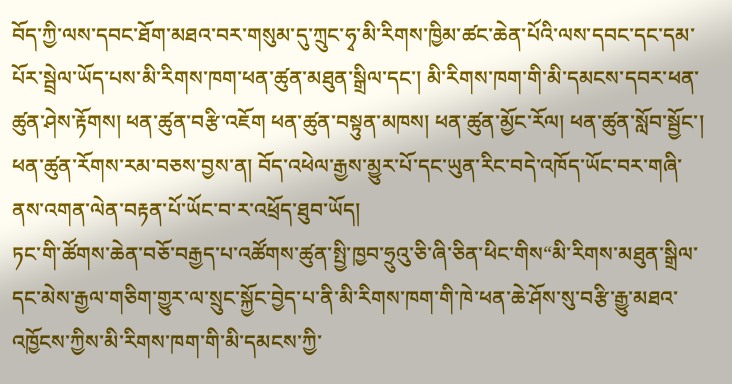བོད་ཀྱི་ལས་དབང་ཐོག་མཐའ་བར་གསུམ་དུ་ཀྲུང་ཧྭ་མི་རིགས་ཁྱིམ་ཚང་ཆེན་པོའི་ལས་དབང་དང་དམ་པོར་སྦྲེལ་ཡོད་པས་མི་རིགས་ཁག་ཕན་ཚུན་མཐུན་སྒྲིལ་དང་། མི་རིགས་ཁག་གི་མི་དམངས་དབར་ཕན་ཚུན་ཤེས་རྟོགས། ཕན་ཚུན་བརྩི་འཇོག ཕན་ཚུན་བསྟུན་མཁས། ཕན་ཚུན་མྱོང་རོལ། ཕན་ཚུན་སློབ་སྦྱོང་། ཕན་ཚུན་རོགས་རམ་བཅས་བྱས་ན། བོད་འཕེལ་རྒྱས་མྱུར་པོ་དང་ཡུན་རིང་བདེ་འཁོད་ཡོང་བར་གཞི་ནས་འགན་ལེན་བརྟན་པོ་ཡོང་བ་ར་འཕྲོད་ཐུབ་ཡོད།
ཏང་གི་ཚོགས་ཆེན་བཅོ་བརྒྱད་པ་འཚོགས་ཚུན་སྤྱི་ཁྱབ་ཧྲུའུ་ཅི་ཞི་ཅིན་ཕིང་གིས“མི་རིགས་མཐུན་སྒྲིལ་དང་མེས་རྒྱལ་གཅིག་གྱུར་ལ་སྲུང་སྐྱོང་བྱེད་པ་ནི་མི་རིགས་ཁག་གི་ཁེ་ཕན་ཆེ་ཤོས་སུ་བརྩི་རྒྱུ་མཐའ་འཁྱོངས་ཀྱིས་མི་རིགས་ཁག་གི་མི་དམངས་ཀྱི་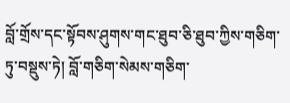བློ་གྲོས་དང་སྟོབས་ཤུགས་གང་ཐུབ་ཅི་ཐུབ་ཀྱིས་གཅིག་ཏུ་བསྡུས་ཏེ། བློ་གཅིག་སེམས་གཅིག་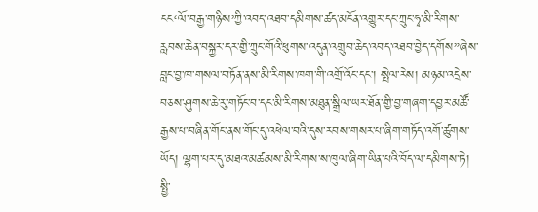ངང‘ལོ་བརྒྱ་གཉིས’ཀྱི་འབད་འཐབ་དམིགས་ཚད་མངོན་འགྱུར་དང་ཀྲུང་ཧྭ་མི་རིགས་རླབས་ཆེན་བསྐྱར་དར་གྱི་ཀྲུང་གོའི་ཕུགས་འདུན་འགྲུབ་ཆེད་འབད་འཐབ་བྱེད་དགོས”ཞེས་བླང་བྱ་ཁ་གསལ་བཏོན་ནས་མི་རིགས་ཁག་གི་འགྲོ་འོང་དང་། སྤེལ་རེས། མཉམ་འདྲེས་བཅས་ཤུགས་ཆེ་རུ་གཏོང་བ་དང་མི་རིགས་མཐུན་སྒྲིལ་ཡར་ཐོན་གྱི་བྱ་གཞག་དབྱར་མཚོ་རྒྱས་པ་བཞིན་གོང་ནས་གོང་དུ་འཕེལ་བའི་དུས་རབས་གསར་པ་ཞིག་གཏོད་འགོ་ཚུགས་ཡོད། ལྷག་པར་དུ་མཐའ་མཚམས་མི་རིགས་ས་ཁུལ་ཞིག་ཡིན་པའི་བོད་ལ་དམིགས་ཏེ། སྤྱི་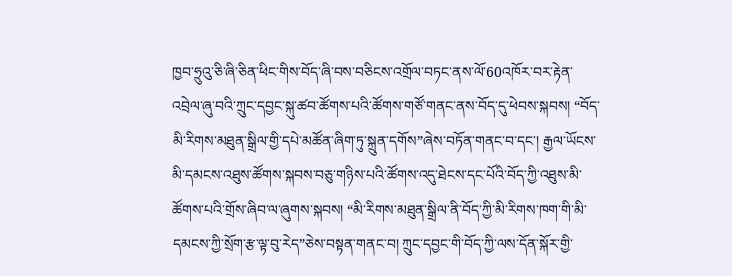ཁྱབ་ཧྲུའུ་ཅི་ཞི་ཅིན་ཕིང་གིས་བོད་ཞི་བས་བཅིངས་འགྲོལ་བཏང་ནས་ལོ་60འཁོར་བར་རྟེན་འབྲེལ་ཞུ་བའི་ཀྲུང་དབྱང་སྐུ་ཚབ་ཚོགས་པའི་ཚོགས་གཙོ་གནང་ནས་བོད་དུ་ཕེབས་སྐབས། “བོད་མི་རིགས་མཐུན་སྒྲིལ་གྱི་དཔེ་མཚོན་ཞིག་ཏུ་སྐྲུན་དགོས”ཞེས་བཏོན་གནང་བ་དང་། རྒྱལ་ཡོངས་མི་དམངས་འཐུས་ཚོགས་སྐབས་བཅུ་གཉིས་པའི་ཚོགས་འདུ་ཐེངས་དང་པོའི་བོད་ཀྱི་འཐུས་མི་ཚོགས་པའི་གྲོས་ཞིབ་ལ་ཞུགས་སྐབས། “མི་རིགས་མཐུན་སྒྲིལ་ནི་བོད་ཀྱི་མི་རིགས་ཁག་གི་མི་དམངས་ཀྱི་སྲོག་རྩ་ལྟ་བུ་རེད”ཅེས་བསྟན་གནང་བ། ཀྲུང་དབྱང་གི་བོད་ཀྱི་ལས་དོན་སྐོར་གྱི་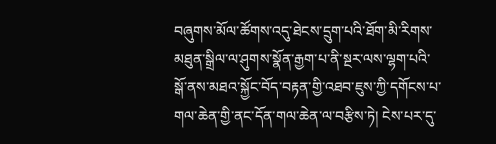བཞུགས་མོལ་ཚོགས་འདུ་ཐེངས་དྲུག་པའི་ཐོག་མི་རིགས་མཐུན་སྒྲིལ་ལ་ཤུགས་སྣོན་རྒྱག་པ་ནི་སྔར་ལས་ལྷག་པའི་སྒོ་ནས་མཐའ་སྐྱོང་བོད་བརྟན་གྱི་འཐབ་ཇུས་ཀྱི་དགོངས་པ་གལ་ཆེན་གྱི་ནང་དོན་གལ་ཆེན་ལ་བརྩིས་ཏེ། ངེས་པར་དུ་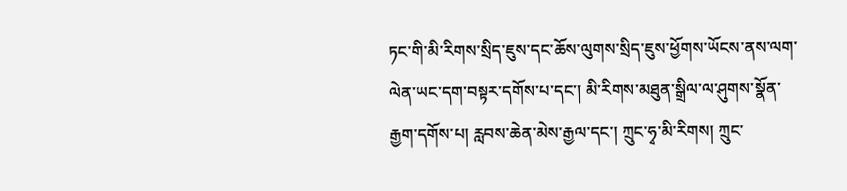ཏང་གི་མི་རིགས་སྲིད་ཇུས་དང་ཆོས་ལུགས་སྲིད་ཇུས་ཕྱོགས་ཡོངས་ནས་ལག་ལེན་ཡང་དག་བསྟར་དགོས་པ་དང་། མི་རིགས་མཐུན་སྒྲིལ་ལ་ཤུགས་སྣོན་རྒྱག་དགོས་པ། རླབས་ཆེན་མེས་རྒྱལ་དང་། ཀྲུང་ཧྭ་མི་རིགས། ཀྲུང་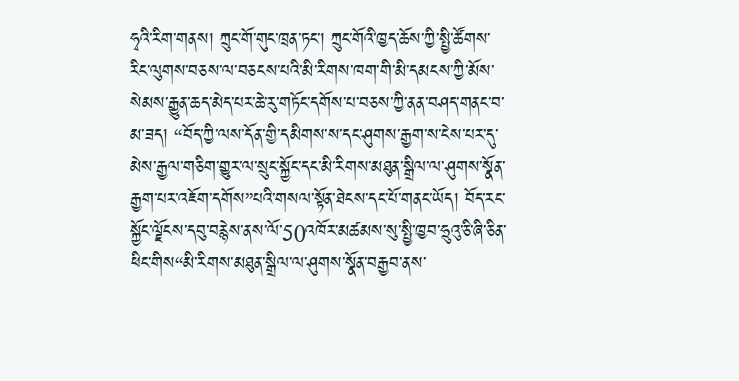ཧྭའི་རིག་གནས། ཀྲུང་གོ་གུང་ཁྲན་ཏང་། ཀྲུང་གོའི་ཁྱད་ཆོས་ཀྱི་སྤྱི་ཚོགས་རིང་ལུགས་བཅས་ལ་བཅངས་པའི་མི་རིགས་ཁག་གི་མི་དམངས་ཀྱི་མོས་སེམས་རྒྱུན་ཆད་མེད་པར་ཆེ་རུ་གཏོང་དགོས་པ་བཅས་ཀྱི་ནན་བཤད་གནང་བ་མ་ཟད། “བོད་ཀྱི་ལས་དོན་གྱི་དམིགས་ས་དང་ཤུགས་རྒྱག་ས་ངེས་པར་དུ་མེས་རྒྱལ་གཅིག་གྱུར་ལ་སྲུང་སྐྱོང་དང་མི་རིགས་མཐུན་སྒྲིལ་ལ་ཤུགས་སྣོན་རྒྱག་པར་འཇོག་དགོས”པའི་གསལ་སྟོན་ཐེངས་དང་པོ་གནང་ཡོད། བོད་རང་སྐྱོང་ལྗོངས་དབུ་བརྙེས་ནས་ལོ་50འཁོར་མཚམས་སུ་སྤྱི་ཁྱབ་ཧྲུའུ་ཅི་ཞི་ཅིན་ཕིང་གིས“མི་རིགས་མཐུན་སྒྲིལ་ལ་ཤུགས་སྣོན་བརྒྱབ་ནས་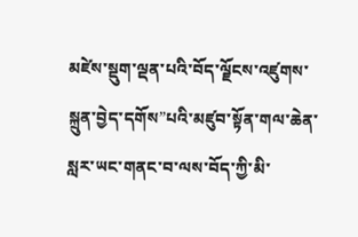མཛེས་སྡུག་ལྡན་པའི་བོད་ལྗོངས་འཛུགས་སྐྲུན་བྱེད་དགོས”པའི་མཛུབ་སྟོན་གལ་ཆེན་སླར་ཡང་གནང་བ་ལས་བོད་ཀྱི་མི་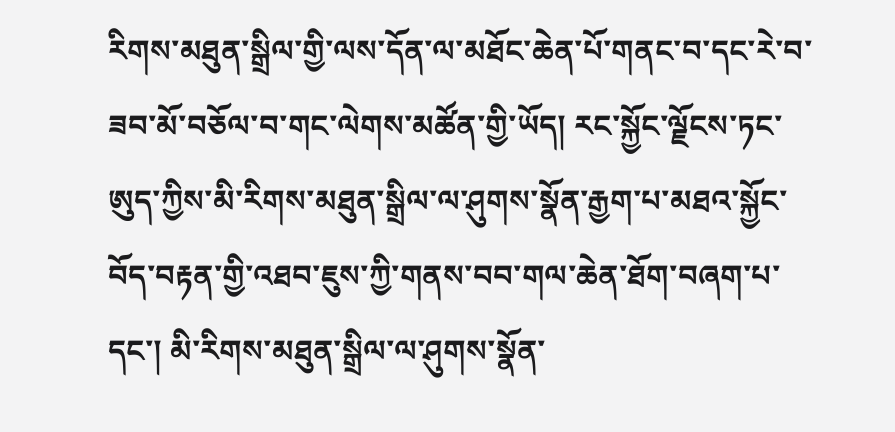རིགས་མཐུན་སྒྲིལ་གྱི་ལས་དོན་ལ་མཐོང་ཆེན་པོ་གནང་བ་དང་རེ་བ་ཟབ་མོ་བཅོལ་བ་གང་ལེགས་མཚོན་གྱི་ཡོད། རང་སྐྱོང་ལྗོངས་ཏང་ཨུད་ཀྱིས་མི་རིགས་མཐུན་སྒྲིལ་ལ་ཤུགས་སྣོན་རྒྱག་པ་མཐའ་སྐྱོང་བོད་བརྟན་གྱི་འཐབ་ཇུས་ཀྱི་གནས་བབ་གལ་ཆེན་ཐོག་བཞག་པ་དང་། མི་རིགས་མཐུན་སྒྲིལ་ལ་ཤུགས་སྣོན་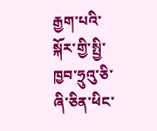རྒྱག་པའི་སྐོར་གྱི་སྤྱི་ཁྱབ་ཧྲུའུ་ཅི་ཞི་ཅིན་ཕིང་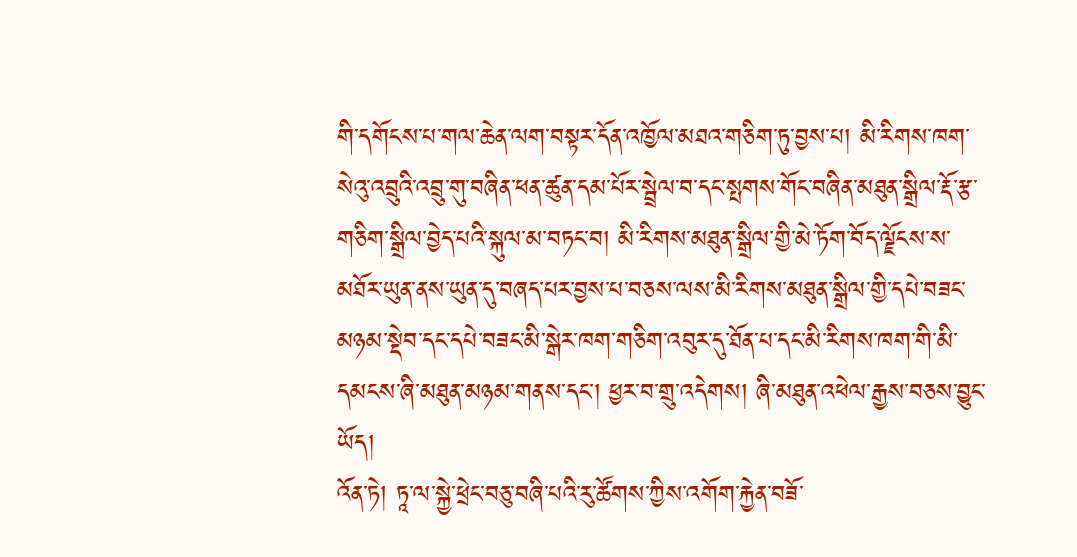གི་དགོངས་པ་གལ་ཆེན་ལག་བསྟར་དོན་འཁྱོལ་མཐའ་གཅིག་ཏུ་བྱས་པ། མི་རིགས་ཁག་སེའུ་འབྲུའི་འབྲུ་གུ་བཞིན་ཕན་ཚུན་དམ་པོར་སྦྲེལ་བ་དང་སྤགས་གོང་བཞིན་མཐུན་སྒྲིལ་རྡོ་རྩ་གཅིག་སྒྲིལ་བྱེད་པའི་སྐུལ་མ་བཏང་བ། མི་རིགས་མཐུན་སྒྲིལ་གྱི་མེ་ཏོག་བོད་ལྗོངས་ས་མཐོར་ཡུན་ནས་ཡུན་དུ་བཞད་པར་བྱས་པ་བཅས་ལས་མི་རིགས་མཐུན་སྒྲིལ་གྱི་དཔེ་བཟང་མཉམ་སྡེབ་དང་དཔེ་བཟང་མི་སྒེར་ཁག་གཅིག་འབུར་དུ་ཐོན་པ་དང་མི་རིགས་ཁག་གི་མི་དམངས་ཞི་མཐུན་མཉམ་གནས་དང་། ཕྱར་བ་གྲུ་འདེགས། ཞི་མཐུན་འཕེལ་རྒྱས་བཅས་བྱུང་ཡོད།
འོན་ཏེ། ཏཱ་ལ་སྐྱེ་ཕྲེང་བཅུ་བཞི་པའི་རུ་ཚོགས་ཀྱིས་འགོག་རྐྱེན་བཟོ་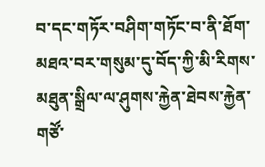བ་དང་གཏོར་བཤིག་གཏོང་བ་ནི་ཐོག་མཐའ་བར་གསུམ་དུ་བོད་ཀྱི་མི་རིགས་མཐུན་སྒྲིལ་ལ་ཤུགས་རྐྱེན་ཐེབས་རྐྱེན་གཙོ་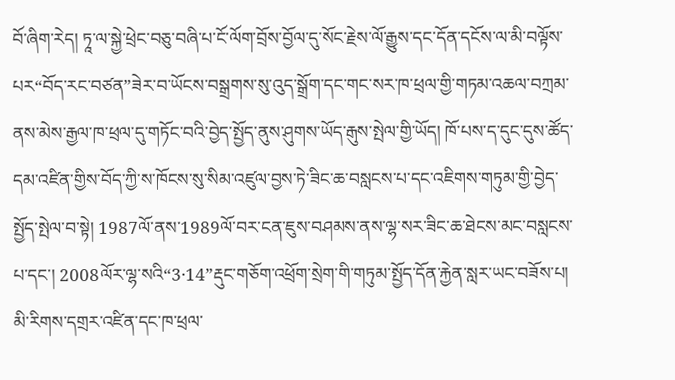བོ་ཞིག་རེད། ཏཱ་ལ་སྐྱེ་ཕྲེང་བཅུ་བཞི་པ་ངོ་ལོག་བྲོས་བྱོལ་དུ་སོང་རྗེས་ལོ་རྒྱུས་དང་དོན་དངོས་ལ་མི་བལྟོས་པར“བོད་རང་བཙན”ཟེར་བ་ཡོངས་བསྒྲགས་སུ་འུད་སྒྲོག་དང་གང་སར་ཁ་ཕྲལ་གྱི་གཏམ་འཆལ་བཀྲམ་ནས་མེས་རྒྱལ་ཁ་ཕྲལ་དུ་གཏོང་བའི་བྱེད་སྤྱོད་ནུས་ཤུགས་ཡོད་རྒུས་སྤེལ་གྱི་ཡོད། ཁོ་པས་ད་དུང་དུས་ཚོད་དམ་འཛིན་གྱིས་བོད་ཀྱི་ས་ཁོངས་སུ་སིམ་འཛུལ་བྱས་ཏེ་ཟིང་ཆ་བསླངས་པ་དང་འཇིགས་གཏུམ་གྱི་བྱེད་སྤྱོད་སྤེལ་བ་སྟེ། 1987ལོ་ནས་1989ལོ་བར་ངན་ཇུས་བཤམས་ནས་ལྷ་སར་ཟིང་ཆ་ཐེངས་མང་བསླངས་པ་དང་། 2008ལོར་ལྷ་སའི“3·14”རྡུང་གཅོག་འཕྲོག་སྲེག་གི་གཏུམ་སྤྱོད་དོན་རྐྱེན་སླར་ཡང་བཟོས་པ། མི་རིགས་དགྲར་འཛིན་དང་ཁ་ཕྲལ་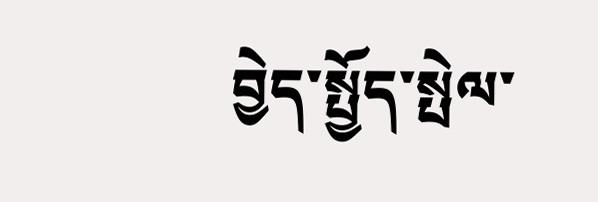བྱེད་སྤྱོད་སྤེལ་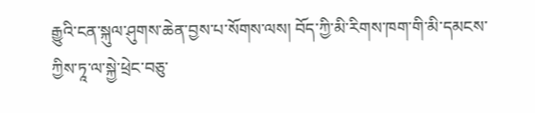རྒྱུའི་ངན་སྐུལ་ཤུགས་ཆེན་བྱས་པ་སོགས་ལས། བོད་ཀྱི་མི་རིགས་ཁག་གི་མི་དམངས་ཀྱིས་ཏཱ་ལ་སྐྱེ་ཕྲེང་བཅུ་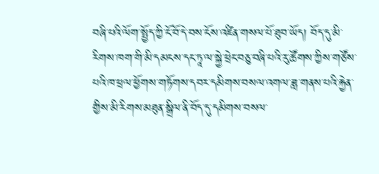བཞི་པའི་ལོག་སྤྱོད་ཀྱི་ངོ་བོ་དེ་བས་ངོས་འཛིན་གསལ་པོ་ཐུབ་ཡོད། བོད་དུ་མི་རིགས་ཁག་གི་མི་དམངས་དང་ཏཱ་ལ་སྐྱེ་ཕྲེང་བཅུ་བཞི་པའི་རུ་ཚོགས་ཀྱིས་གཙོས་པའི་ཁ་ཕྲལ་ཕྱོགས་གཏོགས་དབར་དམིགས་བསལ་འགལ་ཟླ་གནས་པའི་རྐྱེན་གྱིས་མི་རིགས་མཐུན་སྒྲིལ་ནི་བོད་དུ་དམིགས་བསལ་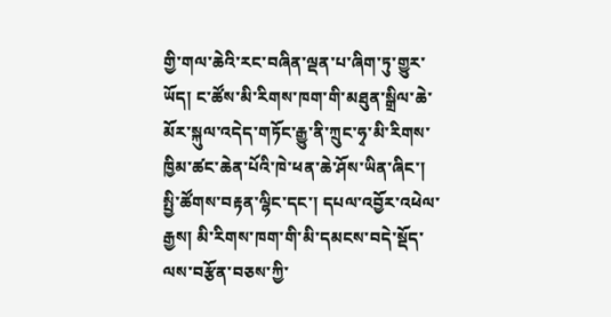གྱི་གལ་ཆེའི་རང་བཞིན་ལྡན་པ་ཞིག་ཏུ་གྱུར་ཡོད། ང་ཚོས་མི་རིགས་ཁག་གི་མཐུན་སྒྲིལ་ཆེ་མོར་སྐུལ་འདེད་གཏོང་རྒྱུ་ནི་ཀྲུང་ཧྭ་མི་རིགས་ཁྱིམ་ཚང་ཆེན་པོའི་ཁེ་ཕན་ཆེ་ཤོས་ཡིན་ཞིང་། སྤྱི་ཚོགས་བརྟན་ལྷིང་དང་། དཔལ་འབྱོར་འཕེལ་རྒྱས། མི་རིགས་ཁག་གི་མི་དམངས་བདེ་སྡོད་ལས་བརྩོན་བཅས་ཀྱི་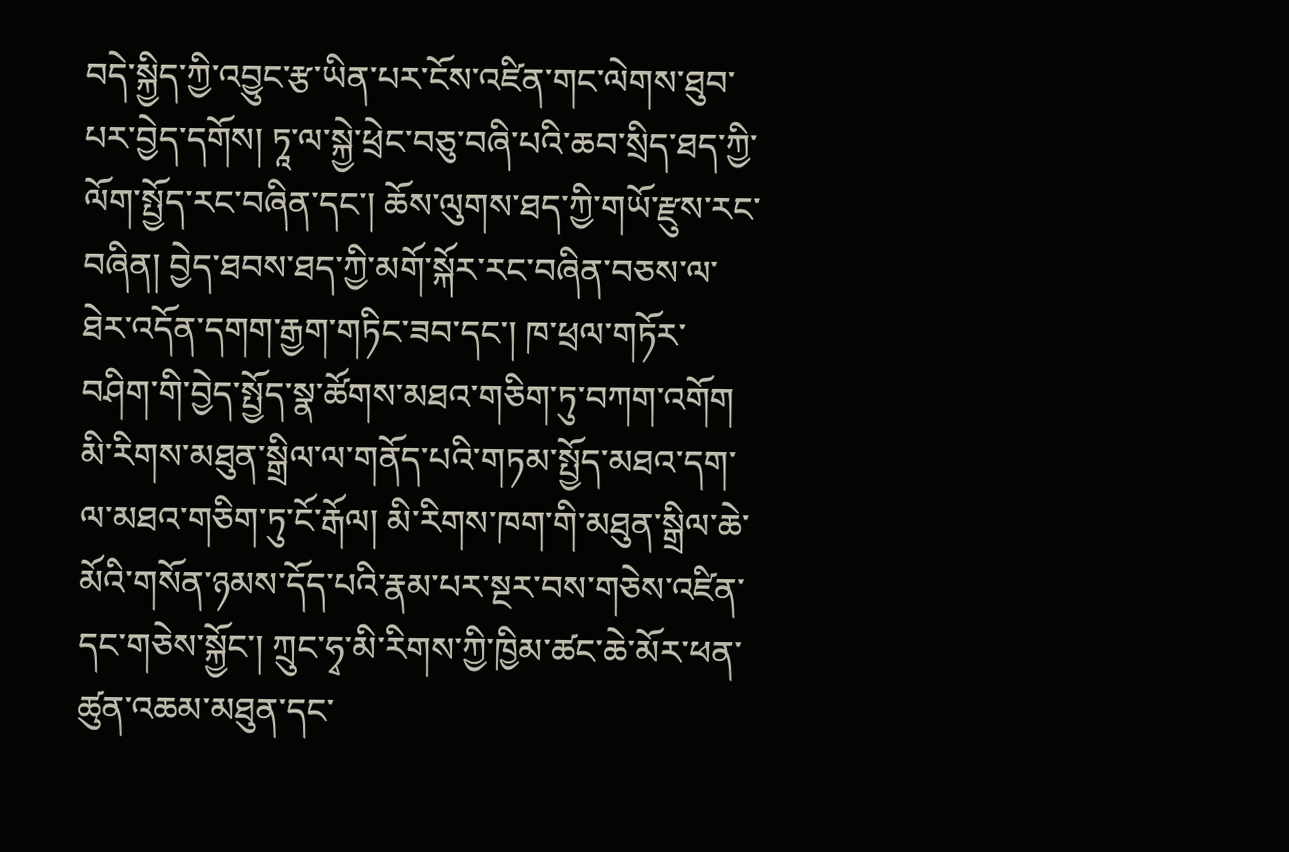བདེ་སྐྱིད་ཀྱི་འབྱུང་རྩ་ཡིན་པར་ངོས་འཛིན་གང་ལེགས་ཐུབ་པར་བྱེད་དགོས། ཏཱ་ལ་སྐྱེ་ཕྲེང་བཅུ་བཞི་པའི་ཆབ་སྲིད་ཐད་ཀྱི་ལོག་སྤྱོད་རང་བཞིན་དང་། ཆོས་ལུགས་ཐད་ཀྱི་གཡོ་རྫུས་རང་བཞིན། བྱེད་ཐབས་ཐད་ཀྱི་མགོ་སྐོར་རང་བཞིན་བཅས་ལ་ཐེར་འདོན་དགག་རྒྱག་གཏིང་ཟབ་དང་། ཁ་ཕྲལ་གཏོར་བཤིག་གི་བྱེད་སྤྱོད་སྣ་ཚོགས་མཐའ་གཅིག་ཏུ་བཀག་འགོག མི་རིགས་མཐུན་སྒྲིལ་ལ་གནོད་པའི་གཏམ་སྤྱོད་མཐའ་དག་ལ་མཐའ་གཅིག་ཏུ་ངོ་རྒོལ། མི་རིགས་ཁག་གི་མཐུན་སྒྲིལ་ཆེ་མོའི་གསོན་ཉམས་དོད་པའི་རྣམ་པར་སྔར་བས་གཅེས་འཛིན་དང་གཅེས་སྐྱོང་། ཀྲུང་ཧྭ་མི་རིགས་ཀྱི་ཁྱིམ་ཚང་ཆེ་མོར་ཕན་ཚུན་འཆམ་མཐུན་དང་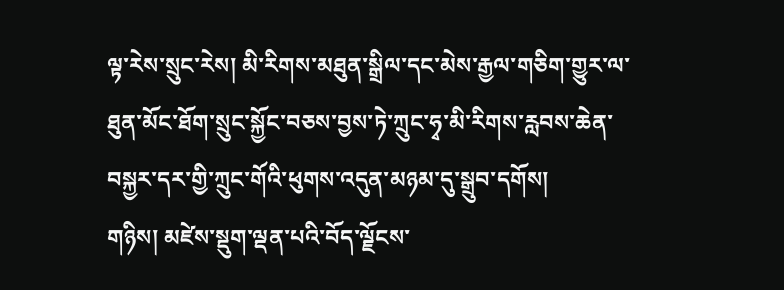ལྟ་རེས་སྲུང་རེས། མི་རིགས་མཐུན་སྒྲིལ་དང་མེས་རྒྱལ་གཅིག་གྱུར་ལ་ཐུན་མོང་ཐོག་སྲུང་སྐྱོང་བཅས་བྱས་ཏེ་ཀྲུང་ཧྭ་མི་རིགས་རླབས་ཆེན་བསྐྱར་དར་གྱི་ཀྲུང་གོའི་ཕུགས་འདུན་མཉམ་དུ་སྒྲུབ་དགོས།
གཉིས། མཛེས་སྡུག་ལྡན་པའི་བོད་ལྗོངས་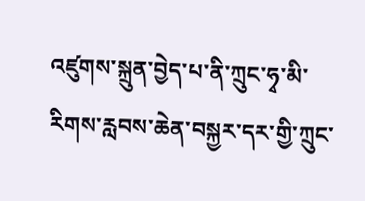འཛུགས་སྐྲུན་བྱེད་པ་ནི་ཀྲུང་ཧྭ་མི་རིགས་རླབས་ཆེན་བསྐྱར་དར་གྱི་ཀྲུང་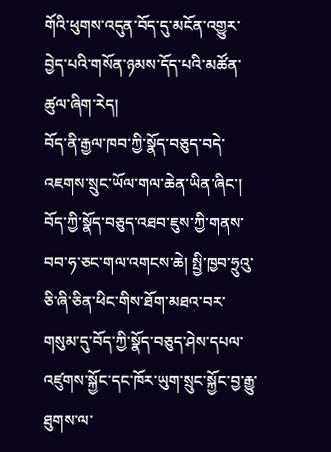གོའི་ཕུགས་འདུན་བོད་དུ་མངོན་འགྱུར་བྱེད་པའི་གསོན་ཉམས་དོད་པའི་མཚོན་ཚུལ་ཞིག་རེད།
བོད་ནི་རྒྱལ་ཁབ་ཀྱི་སྣོད་བཅུད་བདེ་འཇགས་སྲུང་ཡོལ་གལ་ཆེན་ཡིན་ཞིང་། བོད་ཀྱི་སྣོད་བཅུད་འཐབ་ཇུས་ཀྱི་གནས་བབ་ཧ་ཅང་གལ་འགངས་ཆེ། སྤྱི་ཁྱབ་ཧྲུའུ་ཅི་ཞི་ཅིན་ཕིང་གིས་ཐོག་མཐའ་བར་གསུམ་དུ་བོད་ཀྱི་སྣོད་བཅུད་ཤེས་དཔལ་འཛུགས་སྐྱོང་དང་ཁོར་ཡུག་སྲུང་སྐྱོང་བྱ་རྒྱུ་ཐུགས་ལ་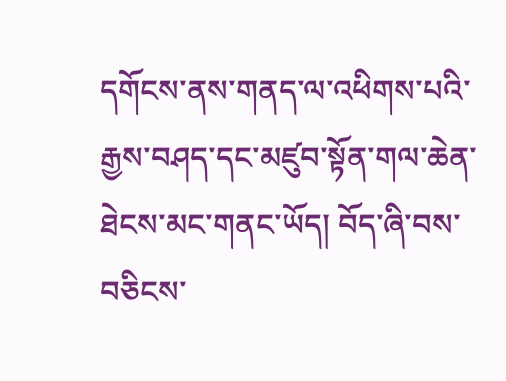དགོངས་ནས་གནད་ལ་འཕིགས་པའི་རྒྱས་བཤད་དང་མཛུབ་སྟོན་གལ་ཆེན་ཐེངས་མང་གནང་ཡོད། བོད་ཞི་བས་བཅིངས་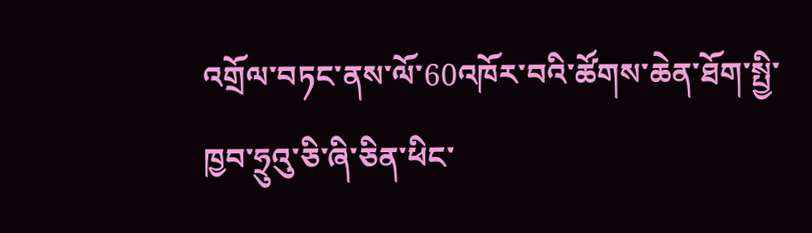འགྲོལ་བཏང་ནས་ལོ་60འཁོར་བའི་ཚོགས་ཆེན་ཐོག་སྤྱི་ཁྱབ་ཧྲུའུ་ཅི་ཞི་ཅིན་ཕིང་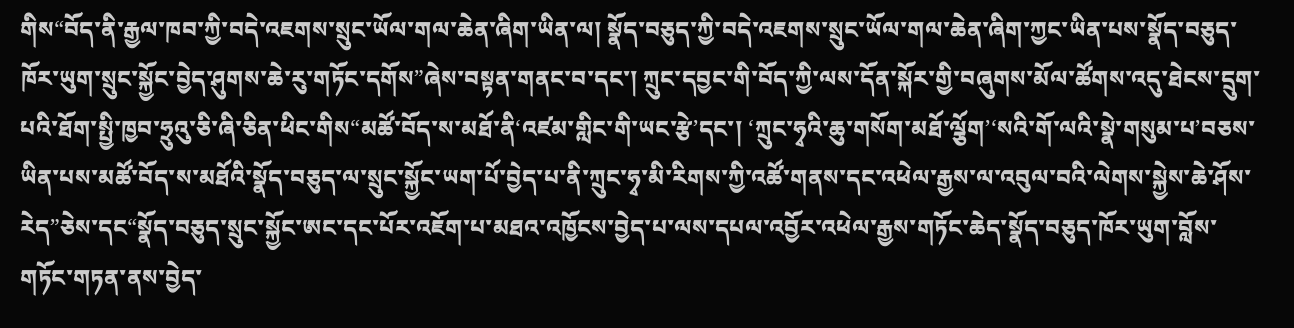གིས“བོད་ནི་རྒྱལ་ཁབ་ཀྱི་བདེ་འཇགས་སྲུང་ཡོལ་གལ་ཆེན་ཞིག་ཡིན་ལ། སྣོད་བཅུད་ཀྱི་བདེ་འཇགས་སྲུང་ཡོལ་གལ་ཆེན་ཞིག་ཀྱང་ཡིན་པས་སྣོད་བཅུད་ཁོར་ཡུག་སྲུང་སྐྱོང་བྱེད་ཤུགས་ཆེ་རུ་གཏོང་དགོས”ཞེས་བསྟན་གནང་བ་དང་། ཀྲུང་དབྱང་གི་བོད་ཀྱི་ལས་དོན་སྐོར་གྱི་བཞུགས་མོལ་ཚོགས་འདུ་ཐེངས་དྲུག་པའི་ཐོག་སྤྱི་ཁྱབ་ཧྲུའུ་ཅི་ཞི་ཅིན་ཕིང་གིས“མཚོ་བོད་ས་མཐོ་ནི‘འཛམ་གླིང་གི་ཡང་རྩེ’དང་། ‘ཀྲུང་ཧྭའི་ཆུ་གསོག་མཐོ་ལྕོག’‘སའི་གོ་ལའི་སྣེ་གསུམ་པ’བཅས་ཡིན་པས་མཚོ་བོད་ས་མཐོའི་སྣོད་བཅུད་ལ་སྲུང་སྐྱོང་ཡག་པོ་བྱེད་པ་ནི་ཀྲུང་ཧྭ་མི་རིགས་ཀྱི་འཚོ་གནས་དང་འཕེལ་རྒྱས་ལ་འབུལ་བའི་ལེགས་སྐྱེས་ཆེ་ཤོས་རེད”ཅེས་དང“སྣོད་བཅུད་སྲུང་སྐྱོང་ཨང་དང་པོར་འཇོག་པ་མཐའ་འཁྱོངས་བྱེད་པ་ལས་དཔལ་འབྱོར་འཕེལ་རྒྱས་གཏོང་ཆེད་སྣོད་བཅུད་ཁོར་ཡུག་བློས་གཏོང་གཏན་ནས་བྱེད་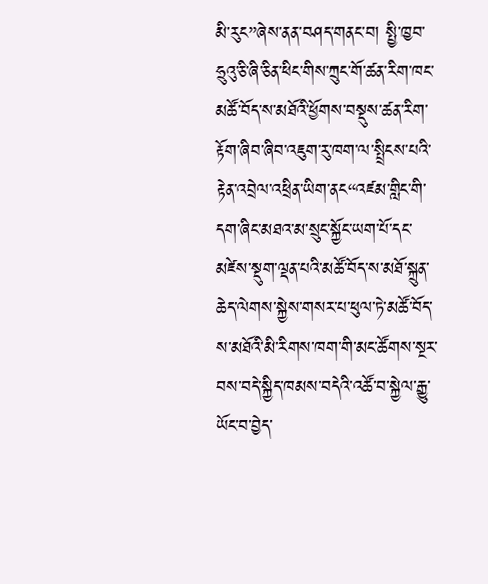མི་རུང”ཞེས་ནན་བཤད་གནང་བ། སྤྱི་ཁྱབ་ཧྲུའུ་ཅི་ཞི་ཅིན་ཕིང་གིས་ཀྲུང་གོ་ཚན་རིག་ཁང་མཚོ་བོད་ས་མཐོའི་ཕྱོགས་བསྡུས་ཚན་རིག་རྟོག་ཞིབ་ཞིབ་འཇུག་རུ་ཁག་ལ་སྤྲིངས་པའི་རྟེན་འབྲེལ་འཕྲིན་ཡིག་ནང“འཛམ་གླིང་གི་དག་ཞིང་མཐའ་མ་སྲུང་སྐྱོང་ཡག་པོ་དང་མཛེས་སྡུག་ལྡན་པའི་མཚོ་བོད་ས་མཐོ་སྐྲུན་ཆེད་ལེགས་སྐྱེས་གསར་པ་ཕུལ་ཏེ་མཚོ་བོད་ས་མཐོའི་མི་རིགས་ཁག་གི་མང་ཚོགས་སྔར་བས་བདེ་སྐྱིད་ཁམས་བདེའི་འཚོ་བ་སྐྱེལ་རྒྱུ་ཡོང་བ་བྱེད་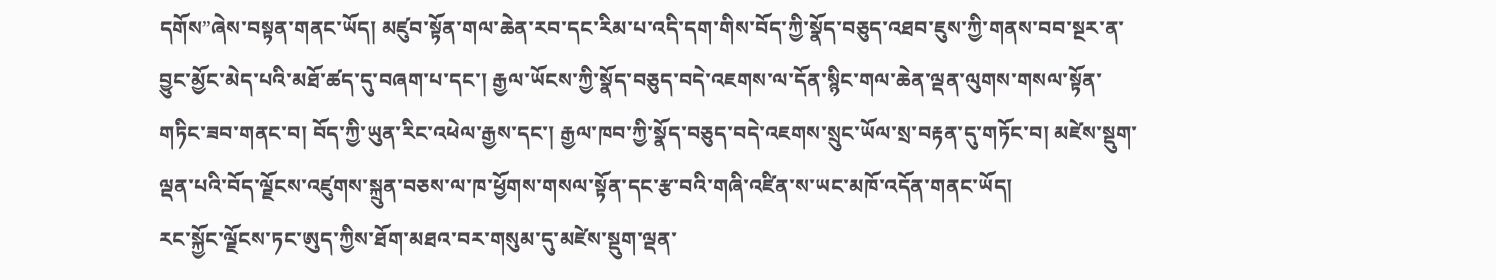དགོས”ཞེས་བསྟན་གནང་ཡོད། མཛུབ་སྟོན་གལ་ཆེན་རབ་དང་རིམ་པ་འདི་དག་གིས་བོད་ཀྱི་སྣོད་བཅུད་འཐབ་ཇུས་ཀྱི་གནས་བབ་སྔར་ན་བྱུང་མྱོང་མེད་པའི་མཐོ་ཚད་དུ་བཞག་པ་དང་། རྒྱལ་ཡོངས་ཀྱི་སྣོད་བཅུད་བདེ་འཇགས་ལ་དོན་སྙིང་གལ་ཆེན་ལྡན་ལུགས་གསལ་སྟོན་གཏིང་ཟབ་གནང་བ། བོད་ཀྱི་ཡུན་རིང་འཕེལ་རྒྱས་དང་། རྒྱལ་ཁབ་ཀྱི་སྣོད་བཅུད་བདེ་འཇགས་སྲུང་ཡོལ་སྲ་བརྟན་དུ་གཏོང་བ། མཛེས་སྡུག་ལྡན་པའི་བོད་ལྗོངས་འཛུགས་སྐྲུན་བཅས་ལ་ཁ་ཕྱོགས་གསལ་སྟོན་དང་རྩ་བའི་གཞི་འཛིན་ས་ཡང་མཁོ་འདོན་གནང་ཡོད།
རང་སྐྱོང་ལྗོངས་ཏང་ཨུད་ཀྱིས་ཐོག་མཐའ་བར་གསུམ་དུ་མཛེས་སྡུག་ལྡན་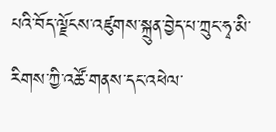པའི་བོད་ལྗོངས་འཛུགས་སྐྲུན་བྱེད་པ་ཀྲུང་ཧྭ་མི་རིགས་ཀྱི་འཚོ་གནས་དང་འཕེལ་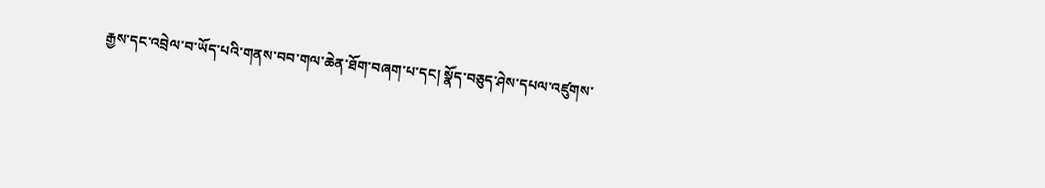རྒྱས་དང་འབྲེལ་བ་ཡོད་པའི་གནས་བབ་གལ་ཆེན་ཐོག་བཞག་པ་དང། སྣོད་བཅུད་ཤེས་དཔལ་འཛུགས་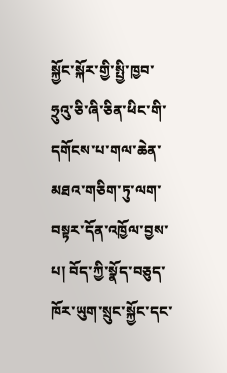སྐྱོང་སྐོར་གྱི་སྤྱི་ཁྱབ་ཧྲུའུ་ཅི་ཞི་ཅིན་ཕིང་གི་དགོངས་པ་གལ་ཆེན་མཐའ་གཅིག་ཏུ་ལག་བསྟར་དོན་འཁྱོལ་བྱས་པ། བོད་ཀྱི་སྣོད་བཅུད་ཁོར་ཡུག་སྲུང་སྐྱོང་དང་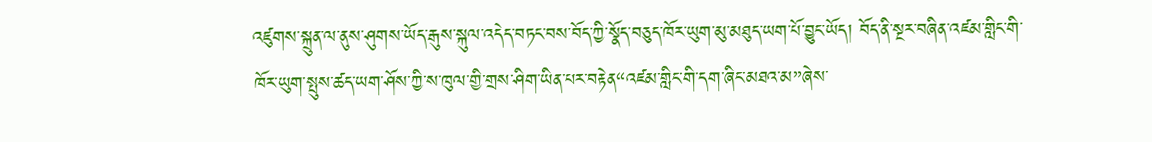འཛུགས་སྐྲུན་ལ་ནུས་ཤུགས་ཡོད་རྒུས་སྐུལ་འདེད་བཏང་བས་བོད་ཀྱི་སྣོད་བཅུད་ཁོར་ཡུག་མུ་མཐུད་ཡག་པོ་བྱུང་ཡོད། བོད་ནི་སྔར་བཞིན་འཛམ་གླིང་གི་ཁོར་ཡུག་སྤུས་ཚད་ཡག་ཤོས་ཀྱི་ས་ཁུལ་གྱི་གྲས་ཤིག་ཡིན་པར་བརྟེན“འཛམ་གླིང་གི་དག་ཞིང་མཐའ་མ”ཞེས་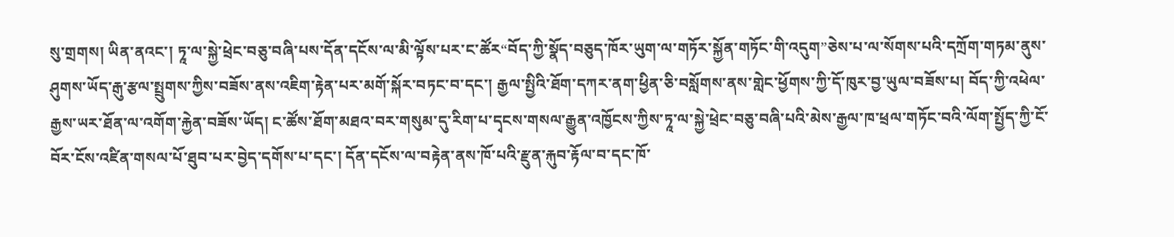སུ་གྲགས། ཡིན་ནའང་། ཏཱ་ལ་སྐྱེ་ཕྲེང་བཅུ་བཞི་པས་དོན་དངོས་ལ་མི་ལྟོས་པར་ང་ཚོར“བོད་ཀྱི་སྣོད་བཅུད་ཁོར་ཡུག་ལ་གཏོར་སྐྱོན་གཏོང་གི་འདུག”ཅེས་པ་ལ་སོགས་པའི་དཀྲོག་གཏམ་ནུས་ཤུགས་ཡོད་རྒུ་རྩལ་སྤྲུགས་ཀྱིས་བཟོས་ནས་འཇིག་རྟེན་པར་མགོ་སྐོར་བཏང་བ་དང་། རྒྱལ་སྤྱིའི་ཐོག་དཀར་ནག་ཕྱིན་ཅི་བསློགས་ནས་གླེང་ཕྱོགས་ཀྱི་དོ་ཁུར་བྱ་ཡུལ་བཟོས་པ། བོད་ཀྱི་འཕེལ་རྒྱས་ཡར་ཐོན་ལ་འགོག་རྐྱེན་བཟོས་ཡོད། ང་ཚོས་ཐོག་མཐའ་བར་གསུམ་དུ་རིག་པ་དྭངས་གསལ་རྒྱུན་འཁྱོངས་ཀྱིས་ཏཱ་ལ་སྐྱེ་ཕྲེང་བཅུ་བཞི་པའི་མེས་རྒྱལ་ཁ་ཕྲལ་གཏོང་བའི་ལོག་སྤྱོད་ཀྱི་ངོ་བོར་ངོས་འཛིན་གསལ་པོ་ཐུབ་པར་བྱེད་དགོས་པ་དང་། དོན་དངོས་ལ་བརྟེན་ནས་ཁོ་པའི་རྫུན་རྐུབ་རྟོལ་བ་དང་ཁོ་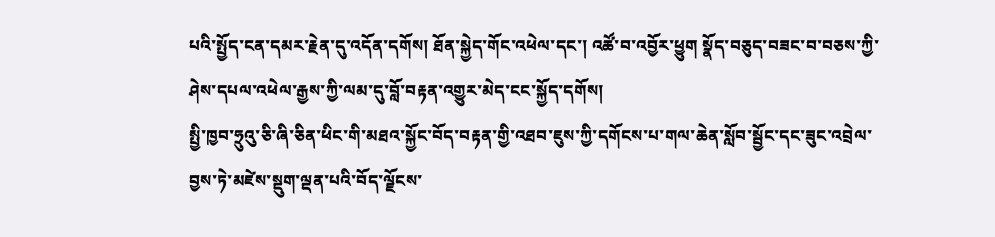པའི་སྤྱོད་ངན་དམར་རྗེན་དུ་འདོན་དགོས། ཐོན་སྐྱེད་གོང་འཕེལ་དང་། འཚོ་བ་འབྱོར་ཕྱུག སྣོད་བཅུད་བཟང་བ་བཅས་ཀྱི་ཤེས་དཔལ་འཕེལ་རྒྱས་ཀྱི་ལམ་དུ་བློ་བརྟན་འགྱུར་མེད་ངང་སྐྱོད་དགོས།
སྤྱི་ཁྱབ་ཧྲུའུ་ཅི་ཞི་ཅིན་ཕིང་གི་མཐའ་སྐྱོང་བོད་བརྟན་གྱི་འཐབ་ཇུས་ཀྱི་དགོངས་པ་གལ་ཆེན་སློབ་སྦྱོང་དང་ཟུང་འབྲེལ་བྱས་ཏེ་མཛེས་སྡུག་ལྡན་པའི་བོད་ལྗོངས་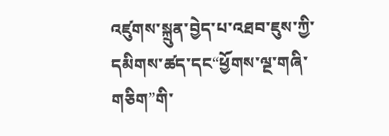འཛུགས་སྐྲུན་བྱེད་པ་འཐབ་ཇུས་ཀྱི་དམིགས་ཚད་དང“ཕྱོགས་ལྔ་གཞི་གཅིག”གི་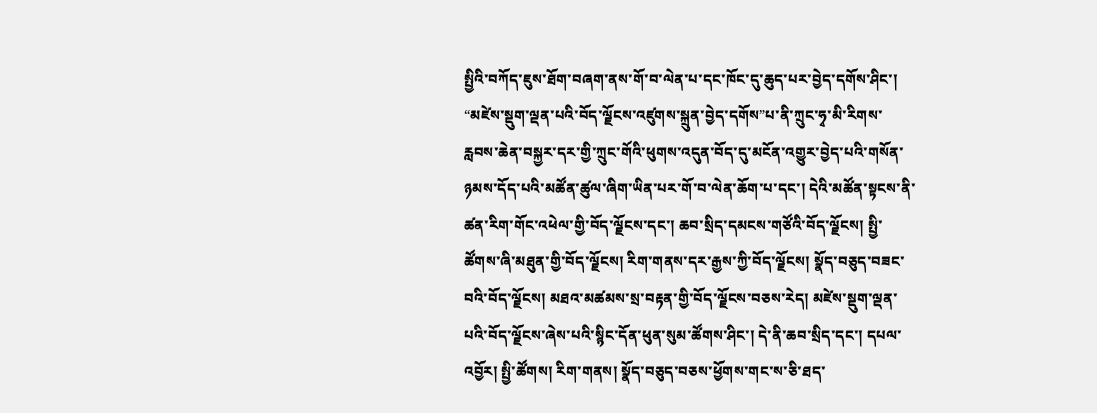སྤྱིའི་བཀོད་ཇུས་ཐོག་བཞག་ནས་གོ་བ་ལེན་པ་དང་ཁོང་དུ་ཆུད་པར་བྱེད་དགོས་ཤིང་། “མཛེས་སྡུག་ལྡན་པའི་བོད་ལྗོངས་འཛུགས་སྐྲུན་བྱེད་དགོས”པ་ནི་ཀྲུང་ཧྭ་མི་རིགས་རླབས་ཆེན་བསྐྱར་དར་གྱི་ཀྲུང་གོའི་ཕུགས་འདུན་བོད་དུ་མངོན་འགྱུར་བྱེད་པའི་གསོན་ཉམས་དོད་པའི་མཚོན་ཚུལ་ཞིག་ཡིན་པར་གོ་བ་ལེན་ཆོག་པ་དང་། དེའི་མཚོན་སྟངས་ནི་ཚན་རིག་གོང་འཕེལ་གྱི་བོད་ལྗོངས་དང་། ཆབ་སྲིད་དམངས་གཙོའི་བོད་ལྗོངས། སྤྱི་ཚོགས་ཞི་མཐུན་གྱི་བོད་ལྗོངས། རིག་གནས་དར་རྒྱས་ཀྱི་བོད་ལྗོངས། སྣོད་བཅུད་བཟང་བའི་བོད་ལྗོངས། མཐའ་མཚམས་སྲ་བརྟན་གྱི་བོད་ལྗོངས་བཅས་རེད། མཛེས་སྡུག་ལྡན་པའི་བོད་ལྗོངས་ཞེས་པའི་སྙིང་དོན་ཕུན་སུམ་ཚོགས་ཤིང་། དེ་ནི་ཆབ་སྲིད་དང་། དཔལ་འབྱོར། སྤྱི་ཚོགས། རིག་གནས། སྣོད་བཅུད་བཅས་ཕྱོགས་གང་ས་ཅི་ཐད་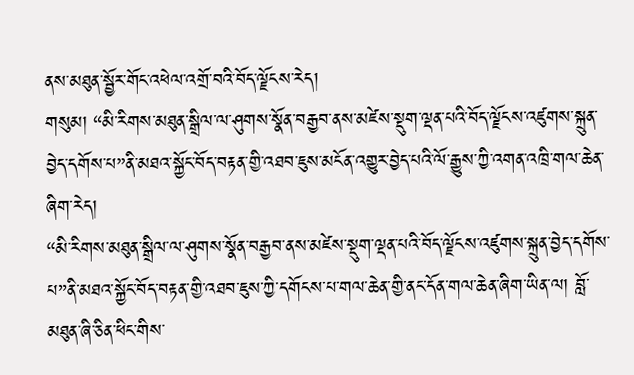ནས་མཐུན་སྦྱོར་གོང་འཕེལ་འགྲོ་བའི་བོད་ལྗོངས་རེད།
གསུམ། “མི་རིགས་མཐུན་སྒྲིལ་ལ་ཤུགས་སྣོན་བརྒྱབ་ནས་མཛེས་སྡུག་ལྡན་པའི་བོད་ལྗོངས་འཛུགས་སྐྲུན་བྱེད་དགོས་པ”ནི་མཐའ་སྐྱོང་བོད་བརྟན་གྱི་འཐབ་ཇུས་མངོན་འགྱུར་བྱེད་པའི་ལོ་རྒྱུས་ཀྱི་འགན་འཁྲི་གལ་ཆེན་ཞིག་རེད།
“མི་རིགས་མཐུན་སྒྲིལ་ལ་ཤུགས་སྣོན་བརྒྱབ་ནས་མཛེས་སྡུག་ལྡན་པའི་བོད་ལྗོངས་འཛུགས་སྐྲུན་བྱེད་དགོས་པ”ནི་མཐའ་སྐྱོང་བོད་བརྟན་གྱི་འཐབ་ཇུས་ཀྱི་དགོངས་པ་གལ་ཆེན་གྱི་ནང་དོན་གལ་ཆེན་ཞིག་ཡིན་ལ། བློ་མཐུན་ཞི་ཅིན་ཕིང་གིས་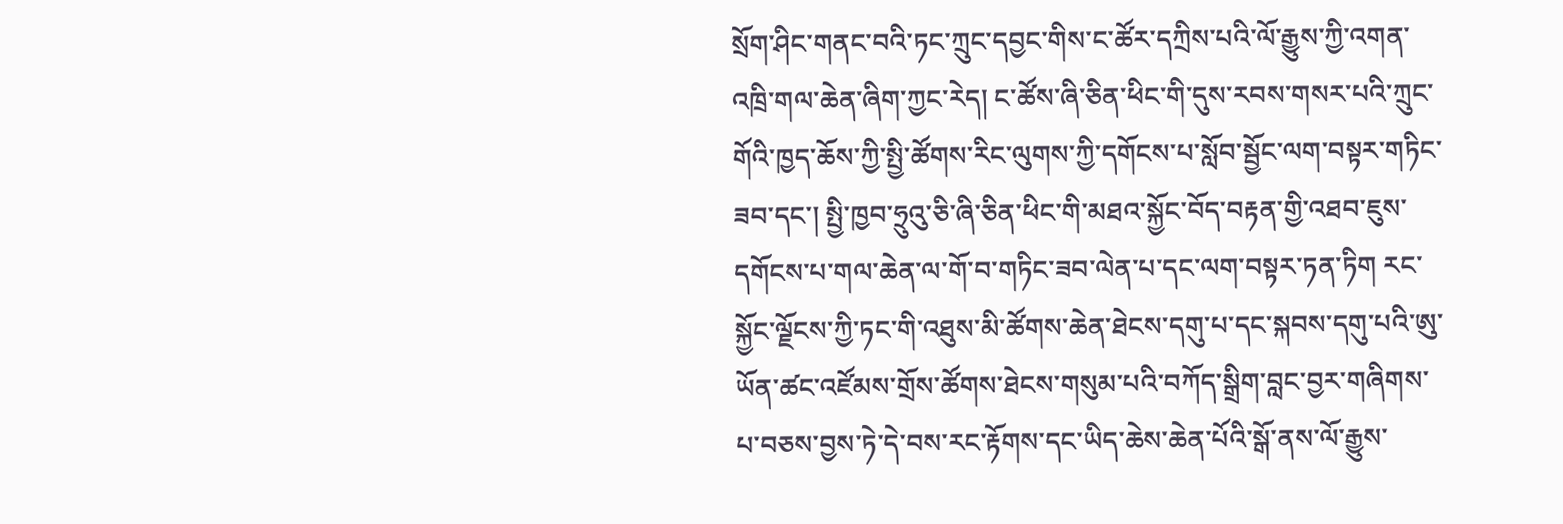སྲོག་ཤིང་གནང་བའི་ཏང་ཀྲུང་དབྱང་གིས་ང་ཚོར་དཀྲིས་པའི་ལོ་རྒྱུས་ཀྱི་འགན་འཁྲི་གལ་ཆེན་ཞིག་ཀྱང་རེད། ང་ཚོས་ཞི་ཅིན་ཕིང་གི་དུས་རབས་གསར་པའི་ཀྲུང་གོའི་ཁྱད་ཆོས་ཀྱི་སྤྱི་ཚོགས་རིང་ལུགས་ཀྱི་དགོངས་པ་སློབ་སྦྱོང་ལག་བསྟར་གཏིང་ཟབ་དང་། སྤྱི་ཁྱབ་ཧྲུའུ་ཅི་ཞི་ཅིན་ཕིང་གི་མཐའ་སྐྱོང་བོད་བརྟན་གྱི་འཐབ་ཇུས་དགོངས་པ་གལ་ཆེན་ལ་གོ་བ་གཏིང་ཟབ་ལེན་པ་དང་ལག་བསྟར་ཏན་ཏིག རང་སྐྱོང་ལྗོངས་ཀྱི་ཏང་གི་འཐུས་མི་ཚོགས་ཆེན་ཐེངས་དགུ་པ་དང་སྐབས་དགུ་པའི་ཨུ་ཡོན་ཚང་འཛོམས་གྲོས་ཚོགས་ཐེངས་གསུམ་པའི་བཀོད་སྒྲིག་བླང་བྱར་གཞིགས་པ་བཅས་བྱས་ཏེ་དེ་བས་རང་རྟོགས་དང་ཡིད་ཆེས་ཆེན་པོའི་སྒོ་ནས་ལོ་རྒྱུས་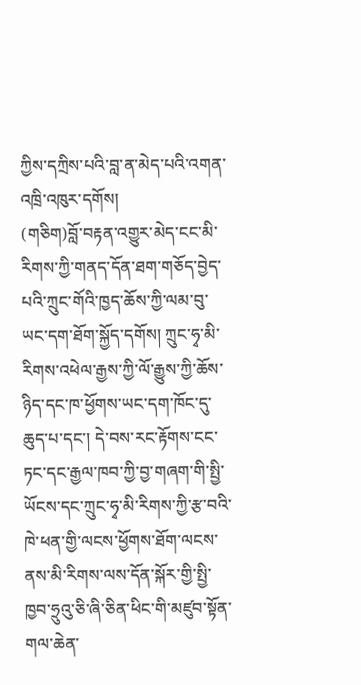ཀྱིས་དཀྲིས་པའི་བླ་ན་མེད་པའི་འགན་འཁྲི་འཁུར་དགོས།
(གཅིག)བློ་བརྟན་འགྱུར་མེད་ངང་མི་རིགས་ཀྱི་གནད་དོན་ཐག་གཅོད་བྱེད་པའི་ཀྲུང་གོའི་ཁྱད་ཆོས་ཀྱི་ལམ་བུ་ཡང་དག་ཐོག་སྐྱོད་དགོས། ཀྲུང་ཧྭ་མི་རིགས་འཕེལ་རྒྱས་ཀྱི་ལོ་རྒྱུས་ཀྱི་ཆོས་ཉིད་དང་ཁ་ཕྱོགས་ཡང་དག་ཁོང་དུ་ཆུད་པ་དང་། དེ་བས་རང་རྟོགས་ངང་ཏང་དང་རྒྱལ་ཁབ་ཀྱི་བྱ་གཞག་གི་སྤྱི་ཡོངས་དང་ཀྲུང་ཧྭ་མི་རིགས་ཀྱི་རྩ་བའི་ཁེ་ཕན་གྱི་ལངས་ཕྱོགས་ཐོག་ལངས་ནས་མི་རིགས་ལས་དོན་སྐོར་གྱི་སྤྱི་ཁྱབ་ཧྲུའུ་ཅི་ཞི་ཅིན་ཕིང་གི་མཛུབ་སྟོན་གལ་ཆེན་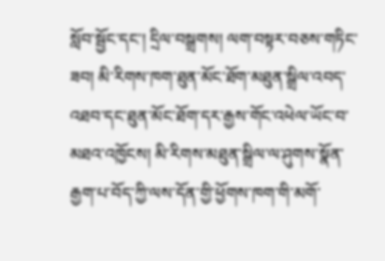སློབ་སྦྱོང་དང་། དྲིལ་བསྒྲགས། ལག་བསྟར་བཅས་གཏིང་ཟབ། མི་རིགས་ཁག་ཐུན་མོང་ཐོག་མཐུན་སྒྲིལ་འབད་འཐབ་དང་ཐུན་མོང་ཐོག་དར་རྒྱས་གོང་འཕེལ་ཡོང་བ་མཐའ་འཁྱོངས། མི་རིགས་མཐུན་སྒྲིལ་ལ་ཤུགས་སྣོན་རྒྱག་པ་བོད་ཀྱི་ལས་དོན་གྱི་ཕྱོགས་ཁག་གི་མགོ་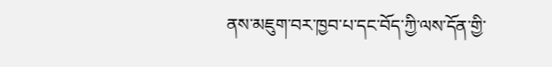ནས་མཇུག་བར་ཁྱབ་པ་དང་བོད་ཀྱི་ལས་དོན་གྱི་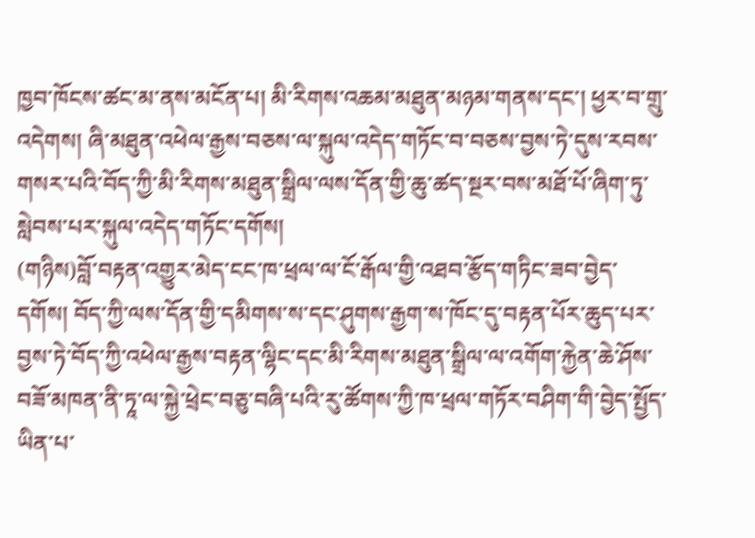ཁྱབ་ཁོངས་ཚང་མ་ནས་མངོན་པ། མི་རིགས་འཆམ་མཐུན་མཉམ་གནས་དང་། ཕྱར་བ་གྲུ་འདེགས། ཞི་མཐུན་འཕེལ་རྒྱས་བཅས་ལ་སྐུལ་འདེད་གཏོང་བ་བཅས་བྱས་ཏེ་དུས་རབས་གསར་པའི་བོད་ཀྱི་མི་རིགས་མཐུན་སྒྲིལ་ལས་དོན་གྱི་ཆུ་ཚད་སྔར་བས་མཐོ་པོ་ཞིག་ཏུ་སླེབས་པར་སྐུལ་འདེད་གཏོང་དགོས།
(གཉིས)བློ་བརྟན་འགྱུར་མེད་ངང་ཁ་ཕྲལ་ལ་ངོ་རྒོལ་གྱི་འཐབ་རྩོད་གཏིང་ཟབ་བྱེད་དགོས། བོད་ཀྱི་ལས་དོན་གྱི་དམིགས་ས་དང་ཤུགས་རྒྱག་ས་ཁོང་དུ་བརྟན་པོར་ཆུད་པར་བྱས་ཏེ་བོད་ཀྱི་འཕེལ་རྒྱས་བརྟན་ལྷིང་དང་མི་རིགས་མཐུན་སྒྲིལ་ལ་འགོག་རྐྱེན་ཆེ་ཤོས་བཟོ་མཁན་ནི་ཏཱ་ལ་སྐྱེ་ཕྲེང་བཅུ་བཞི་པའི་རུ་ཚོགས་ཀྱི་ཁ་ཕྲལ་གཏོར་བཤིག་གི་བྱེད་སྤྱོད་ཡིན་པ་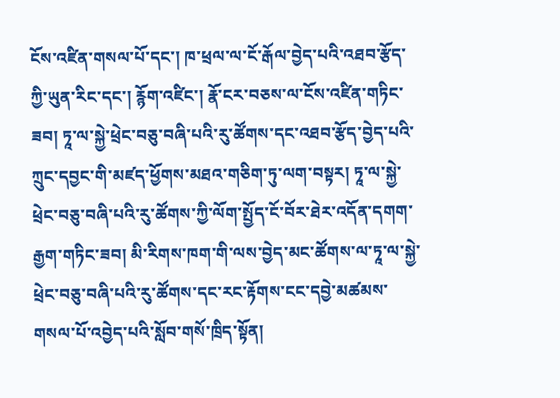ངོས་འཛིན་གསལ་པོ་དང་། ཁ་ཕྲལ་ལ་ངོ་རྒོལ་བྱེད་པའི་འཐབ་རྩོད་ཀྱི་ཡུན་རིང་དང་། རྙོག་འཛིང་། རྣོ་ངར་བཅས་ལ་ངོས་འཛིན་གཏིང་ཟབ། ཏཱ་ལ་སྐྱེ་ཕྲེང་བཅུ་བཞི་པའི་རུ་ཚོགས་དང་འཐབ་རྩོད་བྱེད་པའི་ཀྲུང་དབྱང་གི་མཛད་ཕྱོགས་མཐའ་གཅིག་ཏུ་ལག་བསྟར། ཏཱ་ལ་སྐྱེ་ཕྲེང་བཅུ་བཞི་པའི་རུ་ཚོགས་ཀྱི་ལོག་སྤྱོད་ངོ་བོར་ཐེར་འདོན་དགག་རྒྱག་གཏིང་ཟབ། མི་རིགས་ཁག་གི་ལས་བྱེད་མང་ཚོགས་ལ་ཏཱ་ལ་སྐྱེ་ཕྲེང་བཅུ་བཞི་པའི་རུ་ཚོགས་དང་རང་རྟོགས་ངང་དབྱེ་མཚམས་གསལ་པོ་འབྱེད་པའི་སློབ་གསོ་ཁྲིད་སྟོན།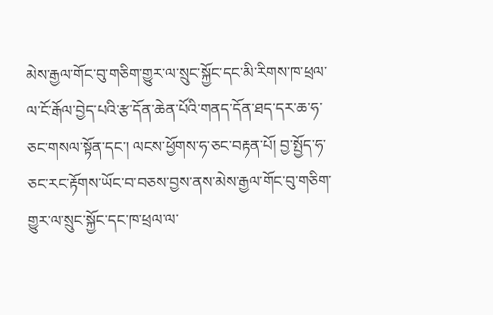མེས་རྒྱལ་གོང་བུ་གཅིག་གྱུར་ལ་སྲུང་སྐྱོང་དང་མི་རིགས་ཁ་ཕྲལ་ལ་ངོ་རྒོལ་བྱེད་པའི་རྩ་དོན་ཆེན་པོའི་གནད་དོན་ཐད་དར་ཆ་ཧ་ཅང་གསལ་སྟོན་དང་། ལངས་ཕྱོགས་ཧ་ཅང་བརྟན་པོ། བྱ་སྤྱོད་ཧ་ཅང་རང་རྟོགས་ཡོང་བ་བཅས་བྱས་ནས་མེས་རྒྱལ་གོང་བུ་གཅིག་གྱུར་ལ་སྲུང་སྐྱོང་དང་ཁ་ཕྲལ་ལ་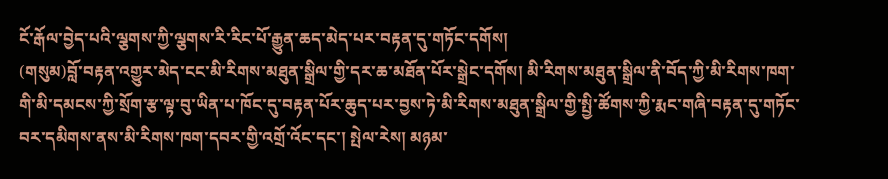ངོ་རྒོལ་བྱེད་པའི་ལྕགས་ཀྱི་ལྕགས་རི་རིང་པོ་རྒྱུན་ཆད་མེད་པར་བརྟན་དུ་གཏོང་དགོས།
(གསུམ)བློ་བརྟན་འགྱུར་མེད་ངང་མི་རིགས་མཐུན་སྒྲིལ་གྱི་དར་ཆ་མཐོན་པོར་སྒྲེང་དགོས། མི་རིགས་མཐུན་སྒྲིལ་ནི་བོད་ཀྱི་མི་རིགས་ཁག་གི་མི་དམངས་ཀྱི་སྲོག་རྩ་ལྟ་བུ་ཡིན་པ་ཁོང་དུ་བརྟན་པོར་ཆུད་པར་བྱས་ཏེ་མི་རིགས་མཐུན་སྒྲིལ་གྱི་སྤྱི་ཚོགས་ཀྱི་རྨང་གཞི་བརྟན་དུ་གཏོང་བར་དམིགས་ནས་མི་རིགས་ཁག་དབར་གྱི་འགྲོ་འོང་དང་། སྤེལ་རེས། མཉམ་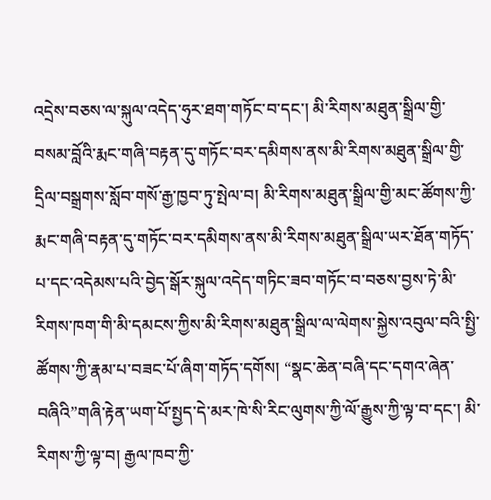འདྲེས་བཅས་ལ་སྐུལ་འདེད་ཧུར་ཐག་གཏོང་བ་དང་། མི་རིགས་མཐུན་སྒྲིལ་གྱི་བསམ་བློའི་རྨང་གཞི་བརྟན་དུ་གཏོང་བར་དམིགས་ནས་མི་རིགས་མཐུན་སྒྲིལ་གྱི་དྲིལ་བསྒྲགས་སློབ་གསོ་རྒྱ་ཁྱབ་ཏུ་སྤེལ་བ། མི་རིགས་མཐུན་སྒྲིལ་གྱི་མང་ཚོགས་ཀྱི་རྨང་གཞི་བརྟན་དུ་གཏོང་བར་དམིགས་ནས་མི་རིགས་མཐུན་སྒྲིལ་ཡར་ཐོན་གཏོད་པ་དང་འདེམས་པའི་བྱེད་སྒོར་སྐུལ་འདེད་གཏིང་ཟབ་གཏོང་བ་བཅས་བྱས་ཏེ་མི་རིགས་ཁག་གི་མི་དམངས་ཀྱིས་མི་རིགས་མཐུན་སྒྲིལ་ལ་ལེགས་སྐྱེས་འབུལ་བའི་སྤྱི་ཚོགས་ཀྱི་རྣམ་པ་བཟང་པོ་ཞིག་གཏོད་དགོས། “སྣང་ཆེན་བཞི་དང་དགའ་ཞེན་བཞིའི”གཞི་རྟེན་ཡག་པོ་སྤྱད་དེ་མར་ཁེ་སི་རིང་ལུགས་ཀྱི་ལོ་རྒྱུས་ཀྱི་ལྟ་བ་དང་། མི་རིགས་ཀྱི་ལྟ་བ། རྒྱལ་ཁབ་ཀྱི་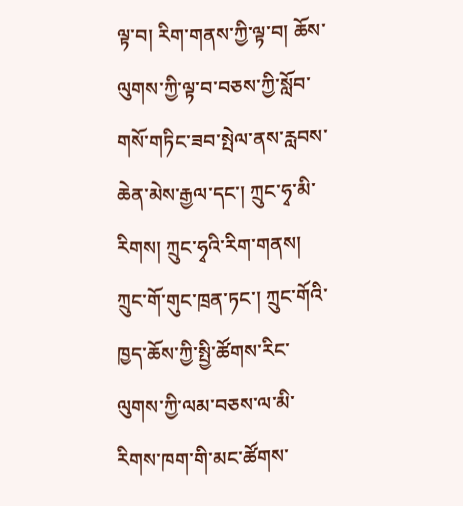ལྟ་བ། རིག་གནས་ཀྱི་ལྟ་བ། ཆོས་ལུགས་ཀྱི་ལྟ་བ་བཅས་ཀྱི་སློབ་གསོ་གཏིང་ཟབ་སྤེལ་ནས་རླབས་ཆེན་མེས་རྒྱལ་དང་། ཀྲུང་ཧྭ་མི་རིགས། ཀྲུང་ཧྭའི་རིག་གནས། ཀྲུང་གོ་གུང་ཁྲན་ཏང་། ཀྲུང་གོའི་ཁྱད་ཆོས་ཀྱི་སྤྱི་ཚོགས་རིང་ལུགས་ཀྱི་ལམ་བཅས་ལ་མི་རིགས་ཁག་གི་མང་ཚོགས་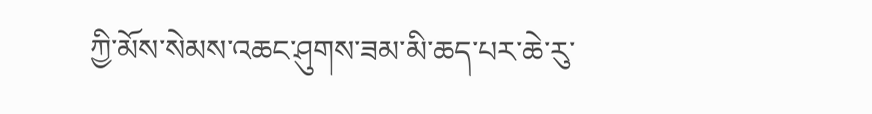ཀྱི་མོས་སེམས་འཆང་ཤུགས་ཟམ་མི་ཆད་པར་ཆེ་རུ་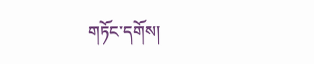གཏོང་དགོས།